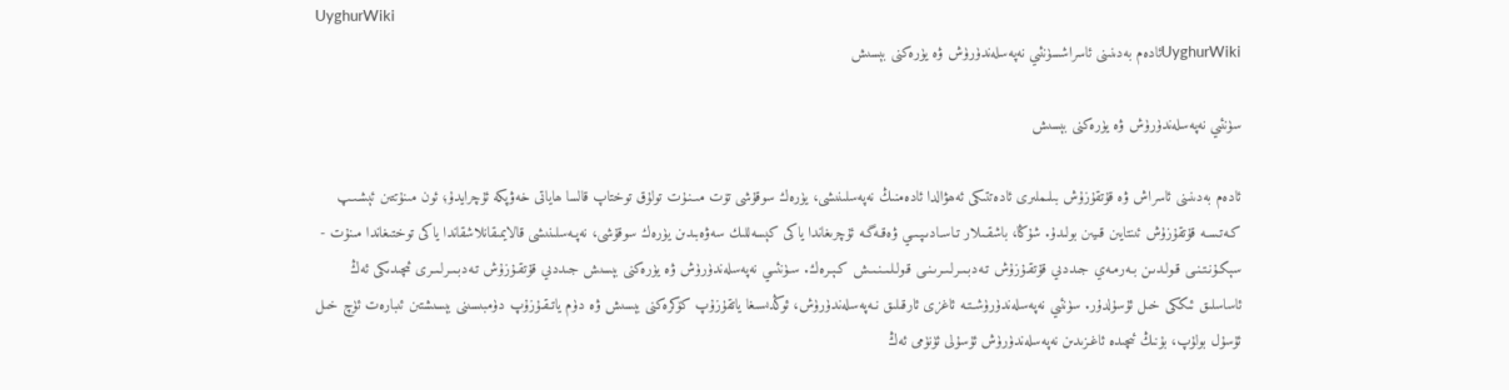UyghurWiki
UyghurWikiئادەم بەدىنىنى ئاسراشسۈنئىي نەپەسلەندۈرۈش ۋە يۈرەكنى بېسىش

سۈنئىي نەپەسلەندۈرۈش ۋە يۈرەكنى بېسىش

ئادەم بەدىنىنى ئاسراش ۋە قۇتقۇزۇش بىلىملىرى ئادەتتىكى ئەھۋالدا ئادەمنىڭ نەپەسلىنىشى، يۈرەك سوقۇشى تۆت مىـنـۇت تولۇق توختاپ قالسا ھاياتى خەۋپكە ئۇچرايدۇ؛ ئون مىنۇتتىن ئېشـىـپ كـەتـسـە قۇتقۇزۇش ئىنتايىن قىيىن بولىدۇ. شۇڭا، باشقـىلار تـاسـادىـپـىـي ۋەقـەگـە ئۇچرىغاندا ياكى كېسەللىك سەۋەبىدىن يۈرەك سوقۇشى، نەپـەسلىنىشى قالايمىقانلاشقاندا ياكى توختىغاندا مىنۇت - سېكـۇنـتـنـى قـولـدىـن بـەرمـەي جىددىي قۇتقـۇزۇش تـەدبـىـرلـىـرىـنـى قـولـلـىـنـىـش كـېـرەك. سـۈنئىـي نەپەسلەندۈرۈش ۋە يۈرەكنى بېسىش جىددىي قۇتقـۇزۇش تـەدبـىـرلـىـرى ئىچىدىكى ئەڭ ئاساسلىق ئىككى خىل ئۇسۇلدۇر. سۈنئىي نەپەسلەندۈرۈشـتـە ئاغزى ئارقىلىق نـەپەسلەندۈرۈش، ئوڭدىسىغا ياتقۇزۇپ كۆكرەكنى بېسىش ۋە دۈم ياتـقـۇزۇپ دۈمبىسىنى بېسىشتىن ئىبارەت ئۈچ خىل ئۇسۇل بولۇپ، بۇنىڭ ئىچىدە ئاغـزىدىن نەپەسلەندۈرۈش ئۇسۇلى ئۈنۈمى ئەڭ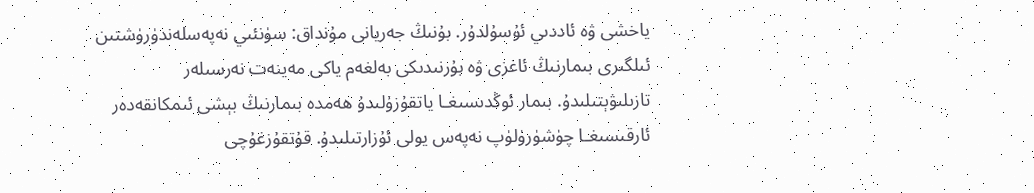ياخشى ۋە ئاددىي ئۇسۇلدۇر. بۇنىڭ جەريانى مۇنداق: سۈنئىي نەپەسلەندۈرۈشتىن ئىلگىرى بىمارنىڭ ئاغزى ۋە بۇرنىدىكى بەلغەم ياكى مەينەت نەرسىلەر تازىلىۋېتىلىدۇ. بىمار ئوڭدىسىغـا ياتقۇزۇلىدۇ ھەمدە بىمارنىڭ بېشى ئىمكانقەدەر ئارقىسىغـا چۈشۈرۈلۈپ نەپەس يولى ئۇزارتىلىدۇ. قۇتقۇزغۇچى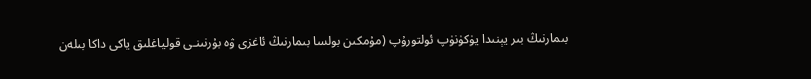بىمارنىڭ بىر يېنىدا يۈكۈنۈپ ئولتورۇپ (مۇمكىن بولسا بىمارنىڭ ئاغزى ۋە بۇرنىنـى قولياغلىق ياكى داكا بىلەن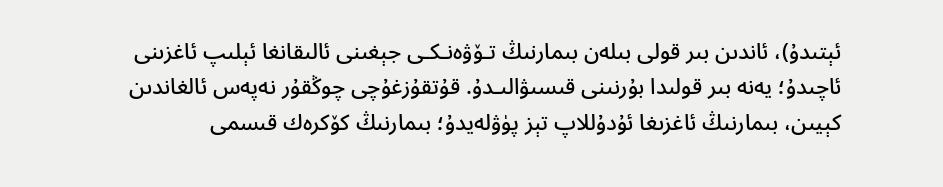ئېتىدۇ)، ئاندىن بىر قولى بىلەن بىمارنىڭ تـۆۋەنـكـى جېغىنى ئالىقانغا ئېلىپ ئاغزىنى ئاچىدۇ؛ يەنە بىر قولىدا بۇرنىنى قىسىۋالىـدۇ. قۇتقۇزغۇچى چوڭقۇر نەپەس ئالغاندىن كېيىن، بىمارنىڭ ئاغزىغا ئۇدۇللاپ تېز پۈۋلەيدۇ؛ بىمارنىڭ كۆكرەك قىسمى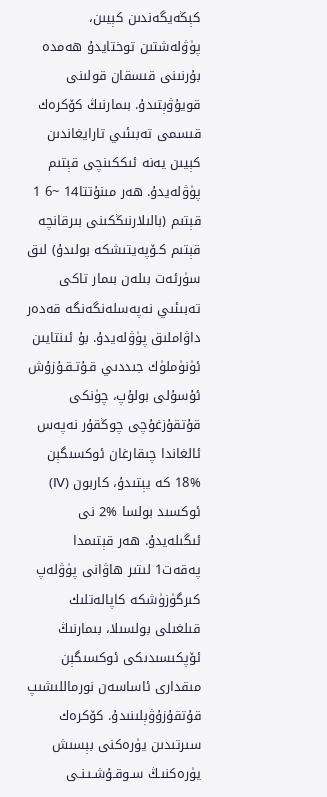كېڭەيگەندىن كېيىن، پۈۋلەشتىن توختايدۇ ھەمدە بۇرنىنى قىسقان قولىنى قويۇۋېتىدۇ. بىمارنىڭ كۆكرەك قىسمى تەبىئىي تارايغاندىن كېيىن يەنە ئىككىنچى قېتىم پۈۋلەيدۇ. ھەر مىنۇتتا14 ~6 1 قېتىم (بالىلارنىڭكىنى بىرقانچە قېتىم كـۆپەيتىشكە بولىدۇ) لىق سۈرئەت بىلەن بىمار تاكى تەبىئىي نەپەسلەنگەنگە قەدەر داۋاملىق پۈۋلەيدۇ. بۇ ئىنتايىن ئۈنۈملۈك جىددىي قـۇتـقـۇزۇش ئۇسۇلى بولۇپ، چۈنكى قۇتقۇزغۇچى چوڭقۇر نەپەس ئالغاندا چىقارغان ئوكسىگېن %18 كە يېتىدۇ، كاربون (Ⅳ) ئوكسىد بولسا %2 نى ئىگىلەيدۇ. ھەر قېتىمدا پەقەت1 لىتىر ھاۋانى پۈۋلەپ كىرگۈزۈشكە كاپالەتلىك قىلغىلى بولسىلا، بىمارنىڭ ئۆپكىسىدىكى ئوكسىگېن مىقدارى ئاساسەن نورماللىشىپ قۇتقۇزۇۋېلىنىدۇ. كۆكرەك سىرتىدىن يۈرەكنى بېسىش يۈرەكنىـڭ سـوقـۇشـىـنـى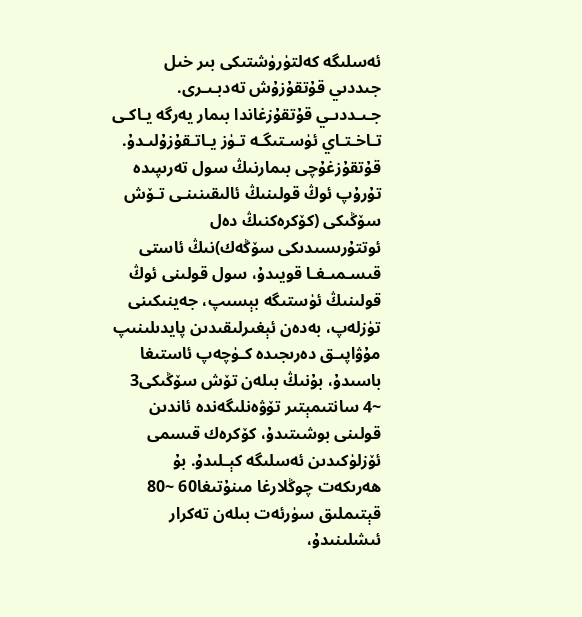ئەسلىگە كەلتۈرۈشتىكى بىر خىل جىددىي قۇتقۇزۇش تەدبـىـرى. جـىـددىـي قۇتقۇزغاندا بىمار يەرگە يـاكـى تـاخـتـاي ئۈسـتىگـە تـۈز يـاتـقۇزۇلىـدۇ. قۇتقۇزغۇچى بىمارنىڭ سول تەرىپىدە تۇرۇپ ئوڭ قولىنىڭ ئالىقىنىنـى تـۆش سۆڭىكى (كۆكرەكنىڭ دەل ئوتتۇرىسىدىكى سۆڭەك)نىڭ ئاستى قىسـمىـغـا قويىدۇ، سول قولىنى ئوڭ قولىنىڭ ئۈستىگە بېسىپ، جەينىكىنى تۈزلەپ، بەدەن ئېغىرلىقىدىن پايدىلىنىپ مۇۋاپىـق دەرىجىدە كـۈچەپ ئاستىغا باسىدۇ، بۇنىڭ بىلەن تۆش سۆڭىكى3 ~4 سانتىمېتىر تۆۋەنلىگەندە ئاندىن قولىنى بوشىتىدۇ، كۆكرەك قىسمى ئۆزلۈكىدىن ئەسلىگە كېـلىدۇ. بۇ ھەرىكەت چوڭلارغا مىنۇتىغا60 ~80 قېتىملىق سۈرئەت بىلەن تەكرار ئىشلىنىدۇ،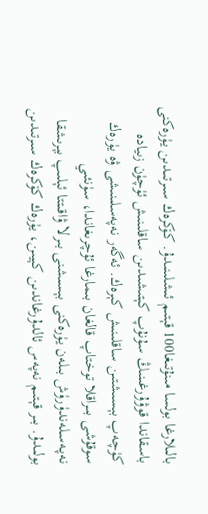بالىلارغا بولسا مىنۇتىغا100 قېتىم ئىشلىنىدۇ. كۆكرەك سىرتىـدىن يۈرەكنى باسقاندا قوۋۇرغىنىڭ سۇنۇپ كېتىشىدىن ساقلىنىش ئۈچۈن زىيادە كۈچەپ بېسىشتىن ساقلىنىش كېرەك. ئەگەر نەپەسلىنىشى ۋە يۈرەك سوقۇشى بىـراقلا توختاپ قالغان بىمارغا ئۇچرىغاندا، سۈنئىي نەپـەسـلەندۈرۈش بىلەن يۈرەكنى بېسىشنى بىرلا ۋاقىتتا ئېلىپ بېرىشقا بولىدۇ. بىر قېتىم نەپەس ئالدۇرغاندىن كېيىن، يۈرەك كۆكرەك سىرتىدىن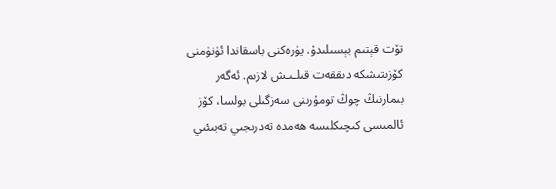تۆت قېتىم بېسىلىدۇ. يۈرەكنى باسقاندا ئۈنۈمنى كۆزىتىشكە دىققەت قىلـىـش لازىم. ئەگەر بىمارنىڭ چوڭ تومۇرىنى سەزگىلى بولسا، كۆز ئالمىسى كىچىكلىسە ھەمدە تەدرىجىي تەبىئىي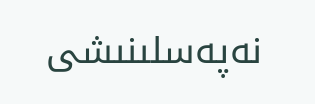نەپەسلىنىشى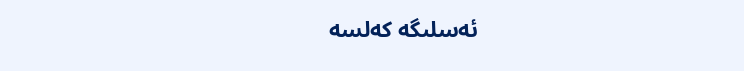ئەسلىگە كەلسە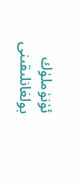ئۈنۈملۈك بولغانلىقىنى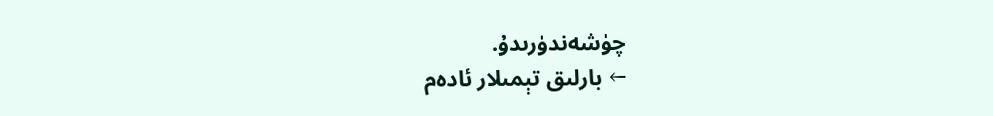چۈشەندۈرىدۇ.
← بارلىق تېمىلار ئادەم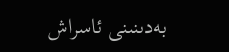بەدىنىنى ئاسراش